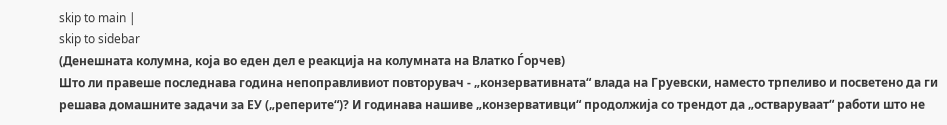skip to main |
skip to sidebar
(Денешната колумна, која во еден дел е реакција на колумната на Влатко Ѓорчев)
Што ли правеше последнава година непоправливиот повторувач - „конзервативната“ влада на Груевски, наместо трпеливо и посветено да ги решава домашните задачи за ЕУ („реперите“)? И годинава нашиве „конзервативци“ продолжија со трендот да „остваруваат“ работи што не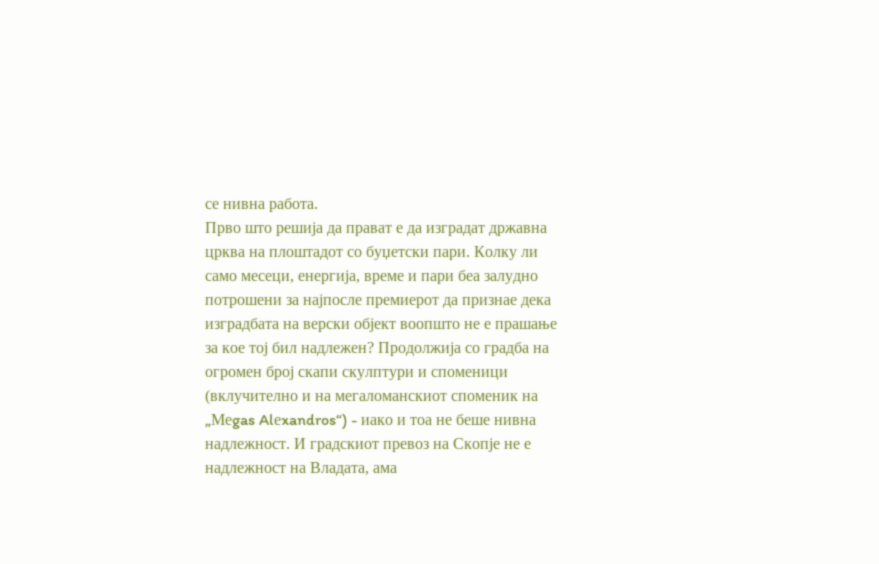се нивна работа.
Прво што решија да прават е да изградат државна црква на плоштадот со буџетски пари. Колку ли само месеци, енергија, време и пари беа залудно потрошени за најпосле премиерот да признае дека изградбата на верски објект воопшто не е прашање за кое тој бил надлежен? Продолжија со градба на огромен број скапи скулптури и споменици (вклучително и на мегаломанскиот споменик на „Mеgas Alеxandros“) - иако и тоа не беше нивна надлежност. И градскиот превоз на Скопје не е надлежност на Владата, ама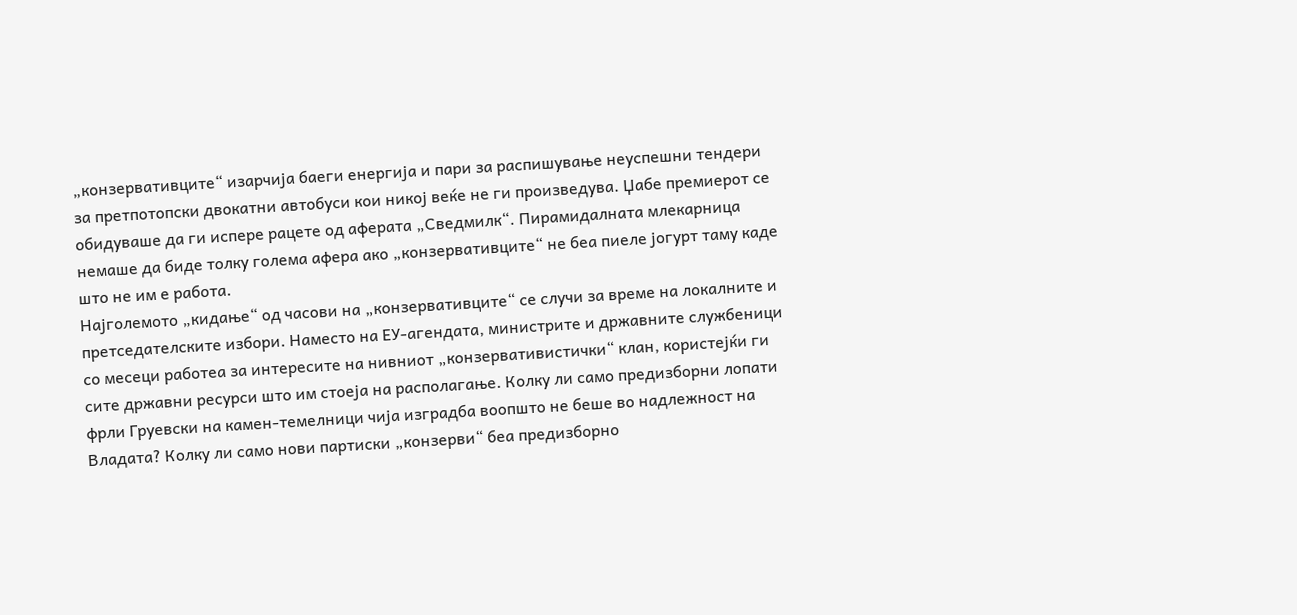„конзервативците“ изарчија баеги енергија и пари за распишување неуспешни тендери за претпотопски двокатни автобуси кои никој веќе не ги произведува. Џабе премиерот се обидуваше да ги испере рацете од аферата „Сведмилк“. Пирамидалната млекарница немаше да биде толку голема афера ако „конзервативците“ не беа пиеле јогурт таму каде што не им е работа.
Најголемото „кидање“ од часови на „конзервативците“ се случи за време на локалните и претседателските избори. Наместо на ЕУ-агендата, министрите и државните службеници со месеци работеа за интересите на нивниот „конзервативистички“ клан, користејќи ги сите државни ресурси што им стоеја на располагање. Колку ли само предизборни лопати фрли Груевски на камен-темелници чија изградба воопшто не беше во надлежност на Владата? Колку ли само нови партиски „конзерви“ беа предизборно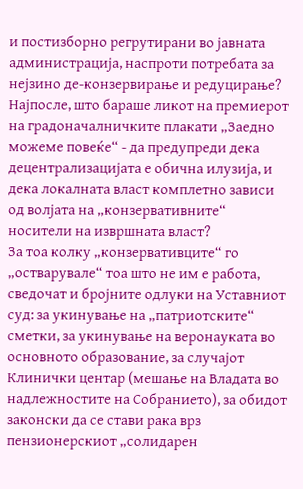и постизборно регрутирани во јавната администрација, наспроти потребата за нејзино де-конзервирање и редуцирање? Најпосле, што бараше ликот на премиерот на градоначалничките плакати „Заедно можеме повеќе“ - да предупреди дека децентрализацијата е обична илузија, и дека локалната власт комплетно зависи од волјата на „конзервативните“ носители на извршната власт?
За тоа колку „конзервативците“ го „остварувале“ тоа што не им е работа, сведочат и бројните одлуки на Уставниот суд: за укинување на „патриотските“ сметки, за укинување на веронауката во основното образование, за случајот Клинички центар (мешање на Владата во надлежностите на Собранието), за обидот законски да се стави рака врз пензионерскиот „солидарен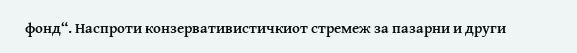фонд“. Наспроти конзервативистичкиот стремеж за пазарни и други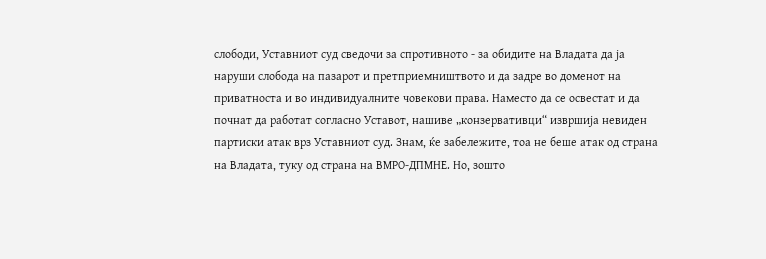слободи, Уставниот суд сведочи за спротивното - за обидите на Владата да ја наруши слобода на пазарот и претприемништвото и да задре во доменот на приватноста и во индивидуалните човекови права. Наместо да се освестат и да почнат да работат согласно Уставот, нашиве „конзервативци“ извршија невиден партиски атак врз Уставниот суд. Знам, ќе забележите, тоа не беше атак од страна на Владата, туку од страна на ВМРО-ДПМНЕ. Но, зошто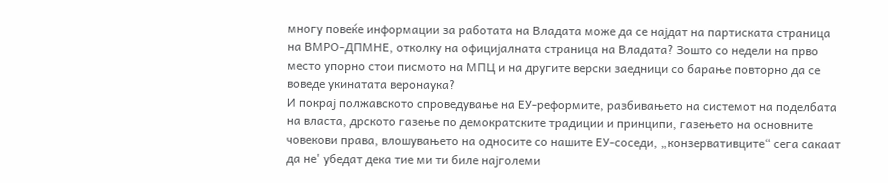многу повеќе информации за работата на Владата може да се најдат на партиската страница на ВМРО-ДПМНЕ, отколку на официјалната страница на Владата? Зошто со недели на прво место упорно стои писмото на МПЦ и на другите верски заедници со барање повторно да се воведе укинатата веронаука?
И покрај полжавското спроведување на ЕУ-реформите, разбивањето на системот на поделбата на власта, дрското газење по демократските традиции и принципи, газењето на основните човекови права, влошувањето на односите со нашите ЕУ-соседи, „конзервативците“ сега сакаат да не' убедат дека тие ми ти биле најголеми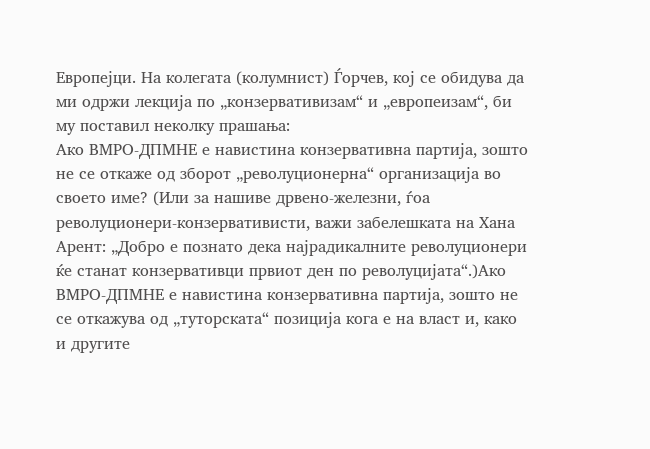Европејци. На колегата (колумнист) Ѓорчев, кој се обидува да ми одржи лекција по „конзервативизам“ и „европеизам“, би му поставил неколку прашања:
Ако ВМРО-ДПМНЕ е навистина конзервативна партија, зошто не се откаже од зборот „револуционерна“ организација во своето име? (Или за нашиве дрвено-железни, ѓоа револуционери-конзервативисти, важи забелешката на Хана Арент: „Добро е познато дека најрадикалните револуционери ќе станат конзервативци првиот ден по револуцијата“.)Ако ВМРО-ДПМНЕ е навистина конзервативна партија, зошто не се откажува од „туторската“ позиција кога е на власт и, како и другите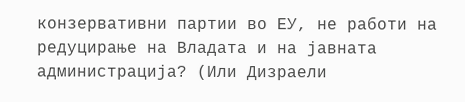конзервативни партии во ЕУ, не работи на редуцирање на Владата и на јавната администрација? (Или Дизраели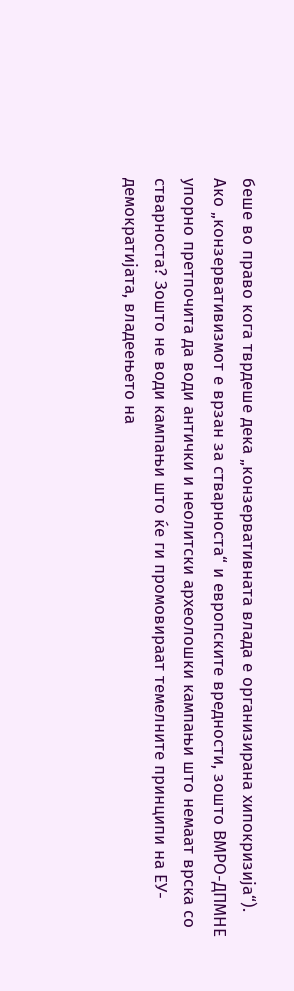беше во право кога тврдеше дека „конзервативната влада е организирана хипокризија“).
Ако „конзервативизмот е врзан за стварноста“ и европските вредности, зошто ВМРО-ДПМНЕ упорно претпочита да води антички и неолитски археолошки кампањи што немаат врска со стварноста? Зошто не води кампањи што ќе ги промовираат темелните принципи на ЕУ-демократијата, владеењето на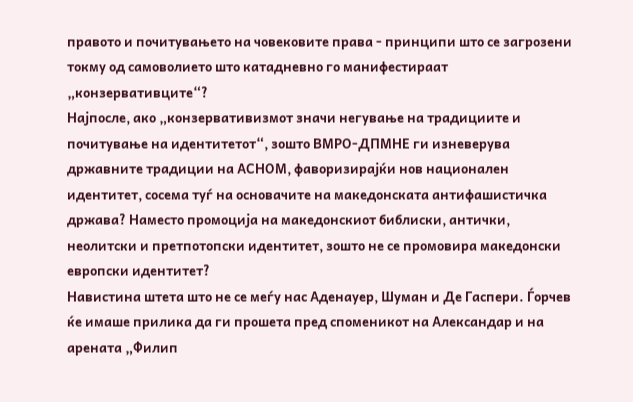правото и почитувањето на човековите права - принципи што се загрозени токму од самоволието што катадневно го манифестираат „конзервативците“?
Најпосле, ако „конзервативизмот значи негување на традициите и почитување на идентитетот“, зошто ВМРО-ДПМНЕ ги изневерува државните традиции на АСНОМ, фаворизирајќи нов национален идентитет, сосема туѓ на основачите на македонската антифашистичка држава? Наместо промоција на македонскиот библиски, антички, неолитски и претпотопски идентитет, зошто не се промовира македонски европски идентитет?
Навистина штета што не се меѓу нас Аденауер, Шуман и Де Гаспери. Ѓорчев ќе имаше прилика да ги прошета пред споменикот на Александар и на арената „Филип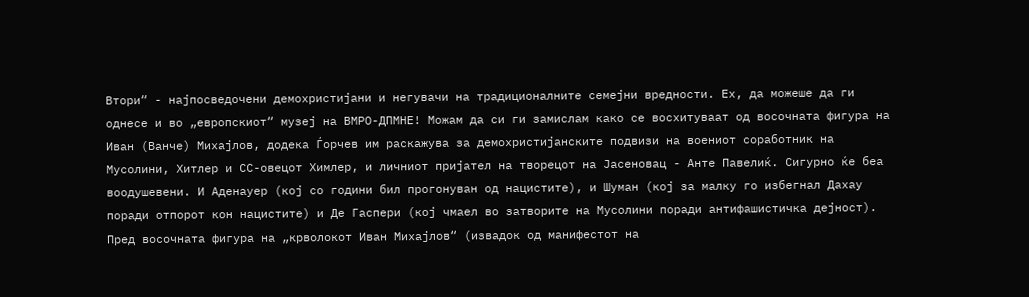Втори“ - најпосведочени демохристијани и негувачи на традиционалните семејни вредности. Ех, да можеше да ги однесе и во „европскиот“ музеј на ВМРО-ДПМНЕ! Можам да си ги замислам како се восхитуваат од восочната фигура на Иван (Ванче) Михајлов, додека Ѓорчев им раскажува за демохристијанските подвизи на воениот соработник на Мусолини, Хитлер и СС-овецот Химлер, и личниот пријател на творецот на Јасеновац - Анте Павелиќ. Сигурно ќе беа воодушевени. И Аденауер (кој со години бил прогонуван од нацистите), и Шуман (кој за малку го избегнал Дахау поради отпорот кон нацистите) и Де Гаспери (кој чмаел во затворите на Мусолини поради антифашистичка дејност). Пред восочната фигура на „крволокот Иван Михајлов“ (извадок од манифестот на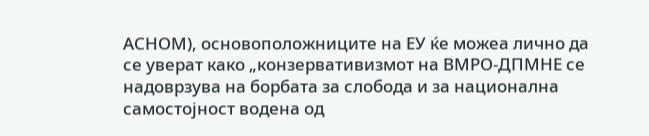АСНОМ), основоположниците на ЕУ ќе можеа лично да се уверат како „конзервативизмот на ВМРО-ДПМНЕ се надоврзува на борбата за слобода и за национална самостојност водена од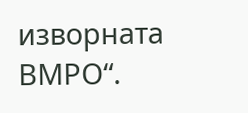изворната ВМРО“.